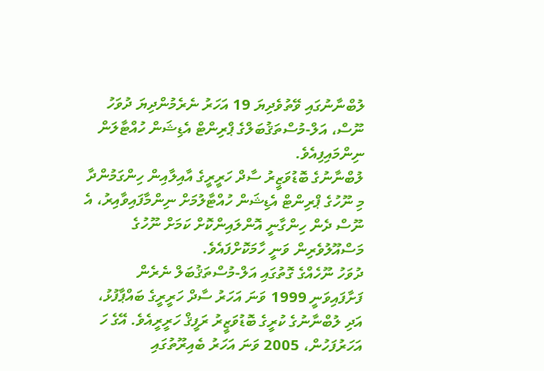ލުބްނާނުގައި ވޭތުވެދިޔަ 19 އަހަރު ނެރެމުންދިޔަ ދުވަހު ނޫސް، އަލް-މުސްތަޤުބަލްގެ ޕްރިންޓް އެޑިޝަން ހުއްޓާލަން ނިންމައިފިއެވެ.
ލުބްނާނުގެ ބޮޑުވަޒީރު ސާދް ހަރީރީގެ އާއިލާއިން ހިންގަމުންދާ މި ނޫހުގެ ޕްރިންޓް އެޑިޝަން ހުއްޓާލުމަށް ނިންމާފައިވާއިރު، އެ ނޫސް ދެން ހިންގާނީ އޮންލައިންކޮށް ކަމަށް ނޫހުގެ މަސްއޫލުވެރިން ވަނީ ހާމަކޮށްފައެވެ.
ދުވަހު ނޫހެއްގެ ގޮތުގައި އަލް-މުސްތަޤުބަލް ނެރެން ފަށާފައިވަނީ 1999 ވަނަ އަހަރު ސާދް ހަރީރީގެ ބައްޕާފުޅު، އަދި ލުބްނާނުގެ ކުރީގެ ބޮޑުވަޒީރު ރަފީޤް ހަރީރީއެވެ. އޭގެ ހަ އަހަރުފަހުން، 2005 ވަނަ އަހަރު ބެއިރޫތުގައި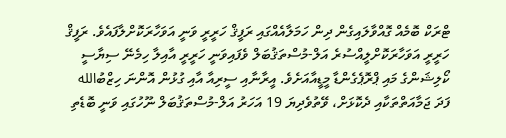ޓްރަކް ބޮމެއް ގޮއްވާލައިގެން ދިން ހަމަލާއެއްގައި ރަފީޤް ހަރީރީ ވަނީ އަވަހާރަކޮށްލާފައެވެ. ރަފީޤް ހަރީރީ އަވަހާރަކޮށްލީއްސުރެ އަލް-މުސްތަޤުބަލް ވެފައިވަނީ ހަރީރީ އާއިލާ ހިމެނޭ ސިޔާސީ ކޯލިޝަންގެ މައި ޕްރޮޕެގެންޑާ މީޑީއާއަށެވެ. އީރާނާއި ސީރިއާ އާއި ގުޅުން އޮންނަ ހިޒްބުالله ފަދަ ޖަމާއަތްތަކާއި ދެކޮޅަށް، ވޭތުވެދިޔަ 19 އަހަރު އަލް-މުސްތަޤުބަލް ނޫހުގައި ވަނީ ބޮޑެތި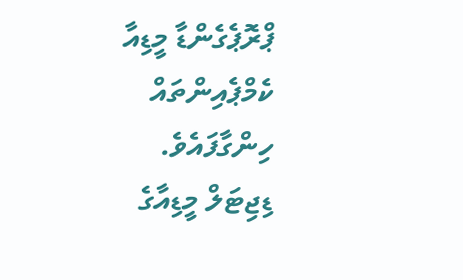ޕްރޮޕެގެންޑާ މީޑިއާ ކެމްޕެއިންތައް ހިންގާފައެވެ.
ޑިޖިޓަލް މީޑިއާގެ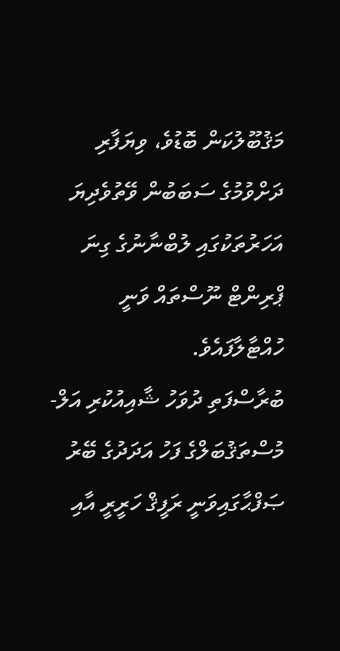މަޤުބޫލުކަން ބޮޑުވެ، ވިޔަފާރި ދަށްވުމުގެ ސަބަބުން ވޭތުވެދިޔަ އަހަރުތަކުގައި ލުބްނާނުގެ ގިނަ ޕްރިންޓް ނޫސްތައް ވަނީ ހުއްޓާލާފައެވެ.
ބުރާސްފަތި ދުވަހު ޝާއިއުކުރި އަލް-މުސްތަޤުބަލްގެ ފަހު އަދަދުގެ ބޭރު ޞަފްޙާގައިވަނީ ރަފީޤް ހަރީރީ އާއި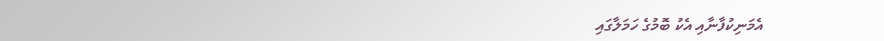އެމަނިކުފާނާއި އެކު ބޮމުގެ ހަމަލާގައި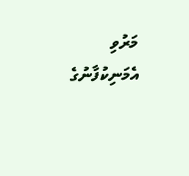މަރުވި އެމަނިކުފާނުގެ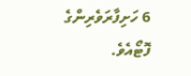6 ހަށިފާރަވެރިންގެ ފޮޓޯއެވެ.